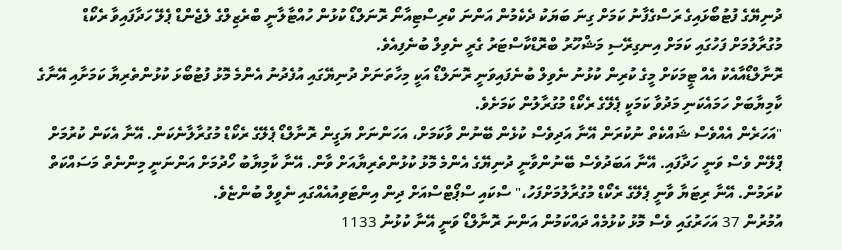ދުނިޔޭގެ ފުޓުބޯޅައިގެ ރަސްގެފާނު ކަމަށް ގިނަ ބަޔަކު ދެކެމުން އަންނަ ކްރިސްޓިއާނޯ ރޮނަލްޑޯ ކުޅުން ހުއްޓާލާނީ ބްރެޒިލްގެ ލެޖެންޑް ޕެލޭ ހަދާފައިވާ ރެކޯޑް މުގުރާލުމަށް ފަހުގައި ކަމަށް އިނގިރޭސި މަޝްހޫރު ބްރޮޑްކާސްޓަރު ގެރީ ނެވިލް ބުނެފިއެވެ.
ރޮނާލްޑޯއާއެކު އެއް ޓީމަކަށް މީގެ ކުރިން ކުޅުނު ނެވިލް ބުނެފައިވަނީ ރޮނަލްޑޯ އަކީ މިހާތަނަށް ދުނިޔޭގައި އުފެދުނު އެންމެ މޮޅު ފުޓުބޯޅަ ކުޅުންތެރިޔާ ކަމަށާއި އޭނާގެ ކާމިޔާބަށް ހަމައެކަނި މަދުވާ ކަމަކީ ޕެލޭގެ ރެކޯޑް މުގުރާލުން ކަމަށެވެ.
"އަހަރެން އެއްވެސް ޝައްކެތް ނުކުރަން އޭނާ އަދިވެސް ކުޅެން ބޭނުން ވާކަމަށް، އަހަންނަށް ޔަގީން ރޮނާލްޑޯ ޕެލޭގެ ރެކޯޑް މުގުރާލާނެކަން. އޭނާ އެކަން ކުރުމަށް ޕްލޭން ވެސް ވަނީ ހަދާފައި. އޭނާ އަބަދުވެސް ބޭނުންވާނީ ދުނިޔޭގެ އެންމެ މޮޅު ކުޅުންތެރިޔާއަށް ވާން. އޭނާ ކާމިޔާބު ހޯދުމަށް އަންނަނީ މިންނެތް މަސައްކަތް ކުރަމުން. އޭނާ ރިޓަޔާ ވާނީ ޕެލޭގެ ރެކޯޑް މުގުރާލުމަށްފަހު،" ސްކައި ސްޕޯޓްސްއަށް ދިން އިންޓަވިއުއެއްގައި ނެވީލް ބުންޏެވެ.
އުމުރުން 37 އަހަރުގައި ވެސް މޮޅު ކުޅުމެއް ދައްކަމުން އަންނަ ރޮނާލްޑޯ ވަނީ އޭނާ ކުޅުނު 1133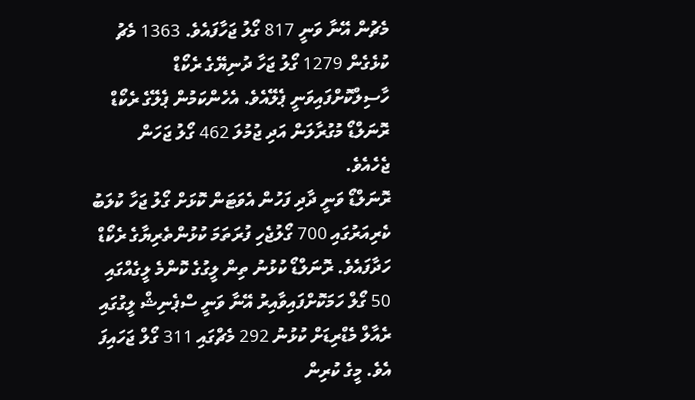މެޗުން އޭނާ ވަނީ 817 ގޯލު ޖަހާފައެވެ. 1363 މެޗު ކުޅެގެން 1279 ގޯލު ޖަހާ ދުނިޔޭގެ ރެކޯޑް ހާސިލްކޮށްފައިވަނީ ޕެލޭއެވެ. އެހެންކަމުން ޕެލޭގެ ރެކޯޑް ރޮނަލްޑޯ މުގުރާލަން އަދި ޖުމުލަ 462 ގޯލު ޖަހަން ޖެހެއެވެ.
ރޮނަލްޑޯ ވަނީ ދާދި ފަހުން އެވަޓަން ކޮޅަށް ގޯލު ޖަހާ ކުލަބު ކެރިއަރުގައި 700 ގޯލުޖެހި ފުރަތަމަ ކުޅުންތެރިޔާގެ ރެކޯޑް ހަދާފައެވެ. ރޮނަލްޑޯ ކުޅުނު ތިން ލީގުގެ ކޮންމެ ލީގެއްގައި 50 ގޯލް ހަމަކޮށްފައިވާއިރު އޭނާ ވަނީ ސްޕެނިޝް ލީގުގައި ރެއާލް މެޑްރިޑަށް ކުޅުނު 292 މެޗްގައި 311 ގޯލް ޖަހައިފަ އެވެ. މީގެ ކުރިން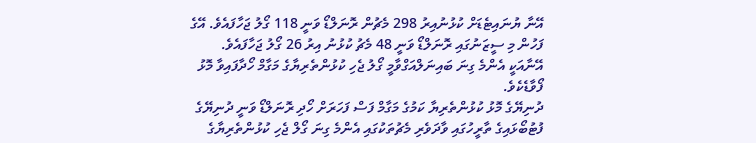އޭނާ ޔުނައިޓެޑަށް ކުޅުނުއިރު 298 މެޗުން ރޮނަލްޑޯ ވަނީ 118 ގޯލު ޖަހާފައެވެ. އޭގެ ފަހުން މި ސީޒަނުގައި ރޮނަލްޑޯ ވަނީ 48 މެޗު ކުޅުނު އިރު 26 ގޯލު ޖަހާފައެވެ. އޭނާއަކީ އެންމެ ގިނަ ބައިނަލްއަގްވާމީ ގޯލު ޖެހި ކުޅުންތެރިޔާގެ މަގާމް ހޯދާފައިވާ މޮޅު ފޯވާޑެކެވެ.
ދުނިޔޭގެ މޮޅު ކުޅުންތެރިޔާ ކަމުގެ މަގާމް ފަސް ފަހަރަށް ހޯދި ރޮނަލްޑޯ ވަނީ ދުނިޔޭގެ ފުޓުބޯޅައިގެ ތާރީހުގައި ވާދަވެރި މެޗުތަކުގައި އެންމެ ގިނަ ގޯލް ޖެހި ކުޅުންތެރިޔާގެ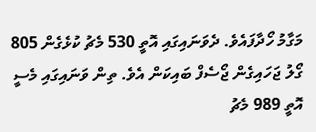މަގާމު ހޯދާފައެވެ. ދެވަނައިގައި އޮތީ 530 މެޗު ކުޅެގެން 805 ގޯލު ޖަހައިގެން ޖޯސެފް ބައިކަން އެވެ. ތިން ވަނައިގައި މެސީ އޮތީ 989 މެޗު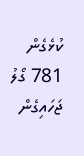ކުޅެގެން 781 ގޯލު ޖަހައިގެން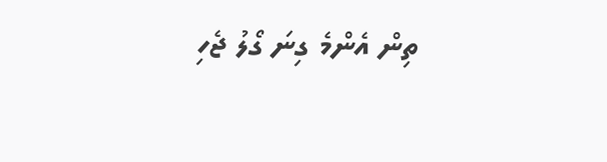ތިން އެންމެ ގިނަ ގޯލު ޖެހި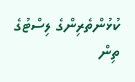ކުޅުންތެރިންގެ ލިސްޓުގެ ތިން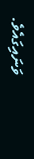ވަނައިގައެވެ.